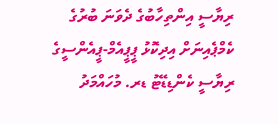ރިޔާސީ އިންތިހާބުގެ ދެވަނަ ބުރުގެ ކެމްޕެއިނަށް އިދިކޮޅު ޕީޕީއެމް-ޕީއެންސީގެ ރިޔާސީ ކެންޑިޑޭޓު ޑރ. މުހައްމަދު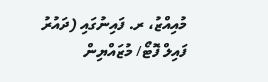މުއިއްޒު، ރ. ފައިނުގައި (ދައުރު ފައިލް ފޮޓޯ/ މުޒައްޔިން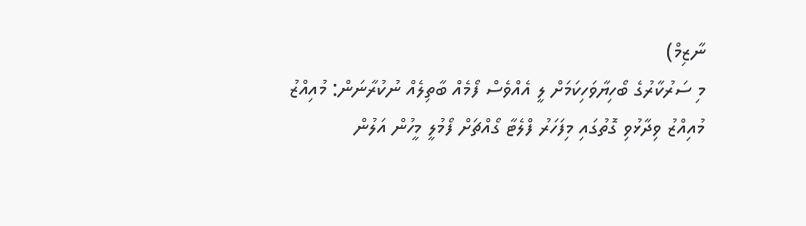ނާޒިމް)
މި ސަރުކާރުގެ ބޯހިޔާވަހިކަމަށް ލީ އެއްވެސް ފޯމެއް ބާތިލެއް ނުކުރާނަން: މުއިއްޒު
މުއިއްޒު ވިދާޅުވި ގޮތުގައި މިފަހަރު ފްލެޓާ ގޯއްޗަށް ފޯމުލީ މީހުން އަލުން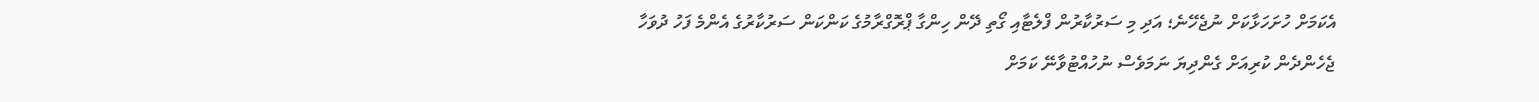އެކަމަށް ހުށަހަޅާކަށް ނުޖެހޭނެ؛ އަދި މި ސަރުކާރުން ފްލެޓާއި ގޯތި ދޭން ހިންގާ ޕްރޮގްރާމުގެ ކަންކަން ސަރުކާރުގެ އެންމެ ފަހު ދުވަހާ ޖެހެންދެން ކުރިއަށް ގެންދިޔަ ނަމަވެސް ނުހުއްޓުވާނޭ ކަމަށް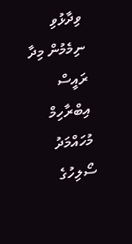ވިދާޅުވި
ނިމެމުން މިދާ ރައީސް އިބްރާހިމް މުހައްމަދު ސޯލިހުގެ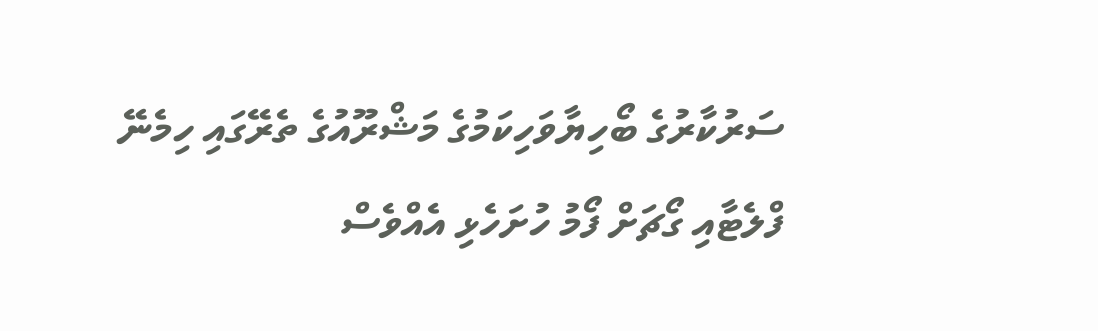ސަރުކާރުގެ ބޯހިޔާވަހިކަމުގެ މަޝްރޫއުގެ ތެރޭގައި ހިމެނޭ ފްލެޓާއި ގޯޗަށް ފޯމު ހުށަހެޅި އެއްވެސް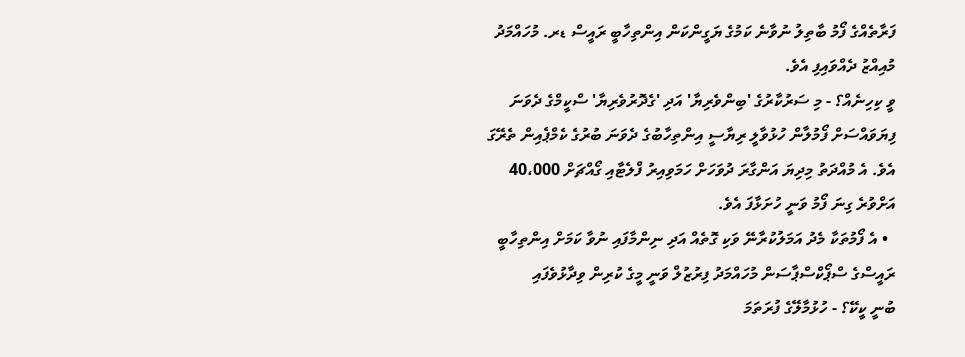ފަރާތެއްގެ ފޯމު ބާތިލު ނުވާނެ ކަމުގެ ޔަގީންކަން އިންތިހާބީ ރައީސް ޑރ. މުހައްމަދު މުއިއްޒު ދެއްވައިފި އެވެ.
ވީ ކިހިނެއް؟ - މި ސަރުކާރުގެ 'ބިންވެރިޔާ' އަދި 'ގެދޮރުވެރިޔާ' ސްކީމްގެ ދެވަނަ ފިޔަވައްސަށް ފޯމުލާން ހުޅުވާލީ ރިޔާސީ އިންތިހާބުގެ ދެވަނަ ބުރުގެ ކެމްޕެއިން ތެރޭގަ އެވެ. އެ މުއްދަތު މިދިޔަ އަންގާރަ ދުވަހަށް ހަމަވިއިރު ފްލެޓާއި ގޯއްޗަށް 40،000 އަށްވުރެ ގިނަ ފޯމު ވަނީ ހުށަޅާފަ އެވެ.
  • އެ ފޯމުތަކާ މެދު އަމަލުކުރާނޭ ވަކި ގޮތެއް އަދި ނިންމާފައި ނުވާ ކަމަށް އިންތިހާބީ ރައީސްގެ ސްޕޯކްސްޕާސަން މުހައްމަދު ފިރުޒުލް ވަނީ މީގެ ކުރިން ވިދާޅުވެފައި
ބުނީ ކީކޭ؟ - ހުޅުމާލޭގެ ފުރަތަމަ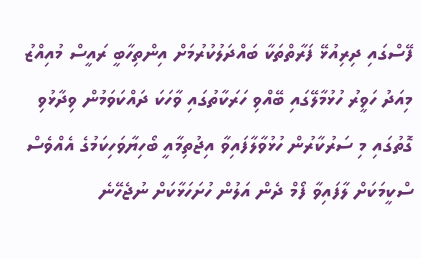ފޭސްގައި ދިރިއުޅޭ ފަރާތްތަކާ ބައްދަލުކުރުމަށް އިންތިހާބީ ރައީސް މުއިއްޒު މިއަދު ހަވީރު ހުޅުމާލޭގައި ބޭއްވި ހަރަކާތުގައި ވާހަކަ ދައްކަވަމުން ވިދާޅުވި ގޮތުގައި މި ސަރުކާރުން ހުޅުވާލާފައިވާ އިޖުތިމާއީ ބޯހިޔާވަހިކަމުގެ އެއްވެސް ސްކީމަކަށް ލާފައިވާ ފޯމް ދެން އަލުން ހުށަހަޅާކަށް ނުޖެހޭނެ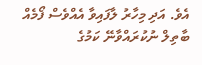އެވެ. އަދި މިހާރު ލާފައިވާ އެއްވެސް ފޯމެއް ބާތިލް ނުކުރައްވާނޭ ކަމުގެ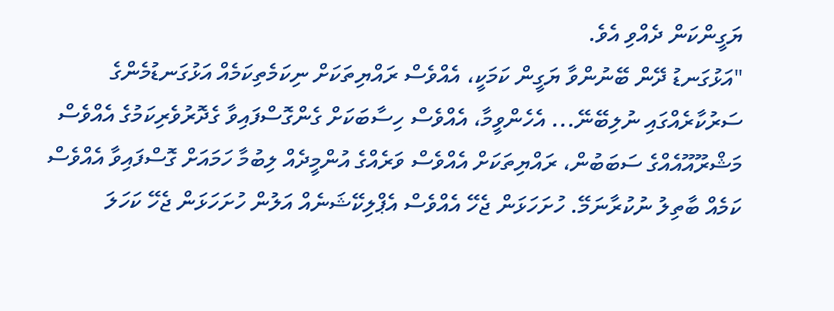ޔަގީންކަން ދެއްވި އެވެ.
"އަޅުގަނޑު ދޭން ބޭނުންވާ ޔަގީން ކަމަކީ، އެއްވެސް ރައްޔިތަކަށް ނިކަމެތިކަމެއް އަޅުގަނޑުމެންގެ ސަރުކާރެއްގައި ނުލިބޭނޭ... އެހެންވީމާ، އެއްވެސް ހިސާބަކަށް ގެންގޮސްފައިވާ ގެދޮރުވެރިކަމުގެ އެއްވެސް މަޝްރޫއޫއެއްގެ ސަބަބުން، ރައްޔިތަކަށް އެއްވެސް ވަރެއްގެ އުންމީދެއް ލިބުމާ ހަމައަށް ގޮސްފައިވާ އެއްވެސް ކަމެއް ބާތިލު ނުކުރާނަމޭ. ހުށަހަޅަން ޖެހޭ އެއްވެސް އެޕްލިކޭޝަނެއް އަލުން ހުށަހަޅަން ޖެހޭ ކަހަލަ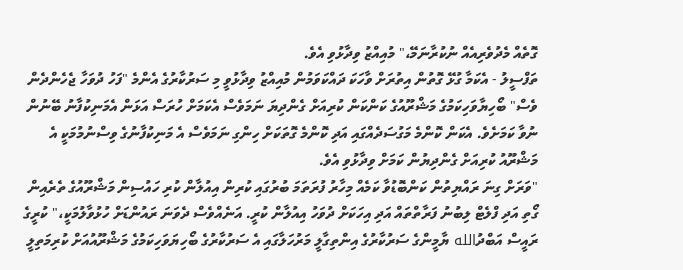ގޮތެއް މެދުވެރިއެއް ނުކުރާނަމޭ،" މުއިއްޒު ވިދާޅުވި އެވެ.
ތަފްސީލު - އެކަމާ ގުޅޭ ގޮތުން އިތުރަށް ވާހަކަ ދައްކަވަމުން މުއިއްޒު ވިދާޅުވީ މި ސަރުކާރުގެ އެންމެ "ފަހު ދުވަހާ ޖެހެންދެން ވެސް" ބޯހިޔާވަހިކަމުގެ މަޝްރޫއުގެ ކަންކަން ކުރިއަށް ގެންދިޔަ ނަމަވެސް އެކަމަށް ހުރަސް އަޅަން އެމަނިކުފާނު ބޭނުން ނުވާ ކަމަށެވެ. އެކަން ކޮންމެ މަގުސަދެއްގައި އަދި ކޮންމެ ގޮތަކަށް ހިންގި ނަމަވެސް އެ މަނިކުފާނުގެ ވިސްނުމުމަކީ އެ މަޝްރޫއު ކުރިއަށް ގެންދިޔުން ކަމަށް ވިދާޅުވި އެވެ.
"ވަރަށް ގިނަ ރައްޔިތުން ކަންބޮޑުވާ ކަމެއް މިހާރު ފުރަތަމަ ބުރުގައި ކުރިން އިއުލާން ކުރި ހައުސިން މަޝްރޫއުގެ ތެރެއިން ގޯތި އަދި ފްލެޓް ލިބުނު ފަރާތްތައް އަދި އިހަކަށް ދުވަހު އިއުލާން ކުރީ. އަނެއްވެސް ދެވަނަ ރައުންޑަށް ހުޅުވާލުމަކީ،" ކުރީގެ ރައީސް އަބްދުالله ޔާމީންގެ ސަރުކާރުގެ އިންތިގާލީ މަރުހަލާގައި އެ ސަރުކާރުގެ ބޯހިޔަވަހިކަމުގެ މަޝްރޫއުއަށް ކުރިމަތިލީ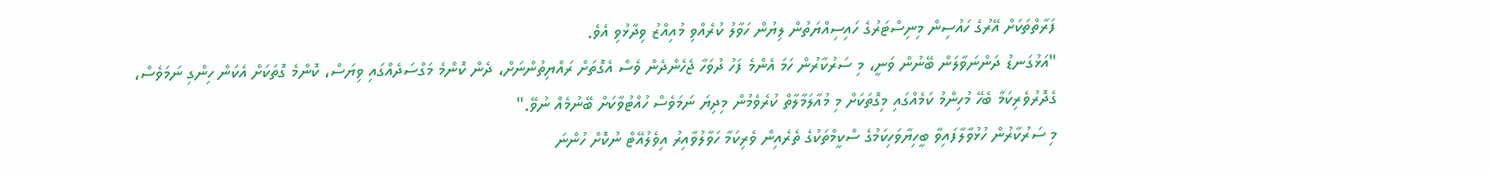ފަރާތްތަކަށް އޭރުގެ ހައުސިން މިނިސްޓަރުގެ ހައިސިއްޔަތުން ލިޔުން ހަވާލު ކުރެއްވި މުއިއްޒު ވިދާޅުވި އެވެ.
"އަޅުގަނޑު ދަންނަވާލަން ބޭނުން ވަނީ، މި ސަރުކާރުން ހަމަ އެންމެ ފަހު ދުވަހާ ޖެހެންދެން ވެސް އެގޮތަށް ރައްޔިތުންނަށް، ދެން ކޮންމެ މަގްސަދެއްގައި ވިޔަސް، ކޮންމެ ގޮތަކަށް އެކަން ހިންގި ނަމަވެސް، ގެދޮރުވެރިކަމާ ބެހޭ މުހިންމު ކަމެއްގައި މިގޮތަކަށް މި މުއާލަމާލާތް ކުރެވެމުން މިދިޔަ ނަމަވެސް ހުއްޓުވާކަށް ބޭނުމެއް ނުވޭ."
މި ސަރުކާރުން ހުޅުވާލާފައިވާ ބީހިޔާވަހިކަމުގެ ސްކީމްތަކުގެ ތެރެއިން ވެރިކަމާ ހަވާލުވާއިރު އިވެލުއޭޓް ނުކޮށް ހުންނަ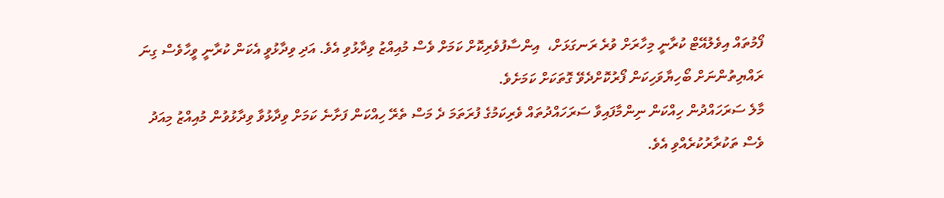ފޯމުތައް އިވެލުއޭޓް ކުރާނީ މިހާރަށް ވުރެ ރަނގަޅަށް،  އިންސާފުވެރިކޮށް ކަމަށް ވެސް މުއިއްޒު ވިދާޅުވި އެވެ. އަދި ވިދާޅުވީ އެކަން ކުރާނީ ވީހާވެސް ގިނަ ރައްޔިތުންނަށް ބޯހިޔާވަހިކަން ފޯރުކޮށްދެވޭ ގޮތަކަށް ކަމަށެވެ.
މާލެ ސަރަހައްދުން ހިއްކަން ނިންމާފައިވާ ސަރަހައްދުތައް ވެރިކަމުގެ ފުރަތަމަ ދެ މަސް ތެރޭ ހިއްކަން ފަށާނެ ކަމަށް ވިދާޅުވާ ވިދާޅުވުން މުއިއްޒު މިއަދު ވެސް ތަކުރާރުކުރެއްވި އެވެ.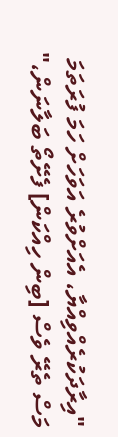"އިރާދަކުރެއްވިއްޔާ، އެއަށްވުރެ އަވަހަށް ހަމަ ފުރަތަމަ މަސް ތެރޭ ވެސް [ބިން ހިއްކަން] ފެށޭތޯ ބަލާނަން،"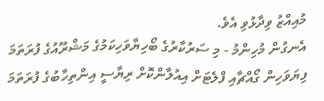މުއިއްޒު ވިދާޅުވި އެވެ.
އެނގުން މުހިންމު - މި ސަރުކާރުގެ ބޯހިޔާވަހިކަމުގެ މަޝްރޫއުގެ ފުރަތަމަ ފިޔަވަހިން ގޯއްޗާއި ފްލެޓަށް އިއުލާންކޮށް ރިޔާސީ އިންތިހާބުގެ ފުރަތަމަ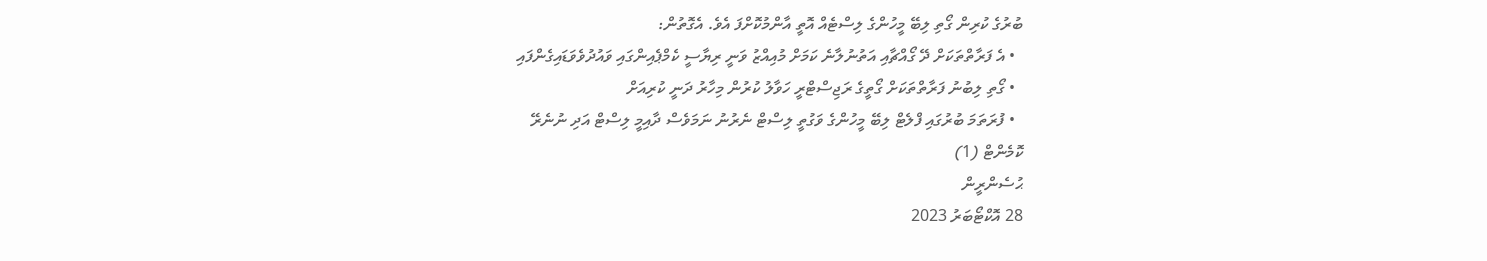ބުރުގެ ކުރިން ގޯތި ލިބޭ މީހުންގެ ލިސްޓެއް އޮތީ އާންމުކޮށްފަ އެވެ. އެގޮތުން:
  • އެ ފަރާތްތަކަށް ދޭ ގޯއްޗާއި އަތުނުލާނެ ކަމަށް މުއިއްޒު ވަނީ ރިޔާސީ ކެމްޕެއިންގައި ވައުދުވެވަޑައިގެންފައި
  • ގޯތި ލިބުނު ފަރާތްތަކަށް ގޯތީގެ ރަޖިސްޓްރީ ހަވާލު ކުރުން މިހާރު ދަނީ ކުރިއަށް
  • ފުރަތަމަ ބުރުގައި ފްލެޓް ލިބޭ މީހުންގެ ވަގުތީ ލިސްޓް ނެރުނު ނަމަވެސް ދާއިމީ ލިސްޓް އަދި ނުނެރޭ
ކޮމެންޓް (1)
ޙުސެންރީން
28 އޮކްޓޯބަރު 2023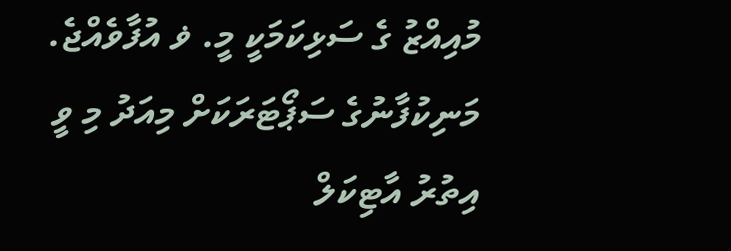މުއިއްޒު ގެ ސަޅިކަމަކީ މީ. ޥ އުފާވެއްޖެ. މަނިކުފާނުގެ ސަޕޯޓަރަކަށް މިއަދު މި ވީ
އިތުރު އާޓިކަލް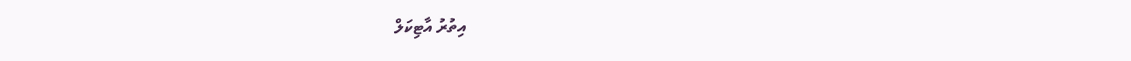އިތުރު އާޓިކަލް